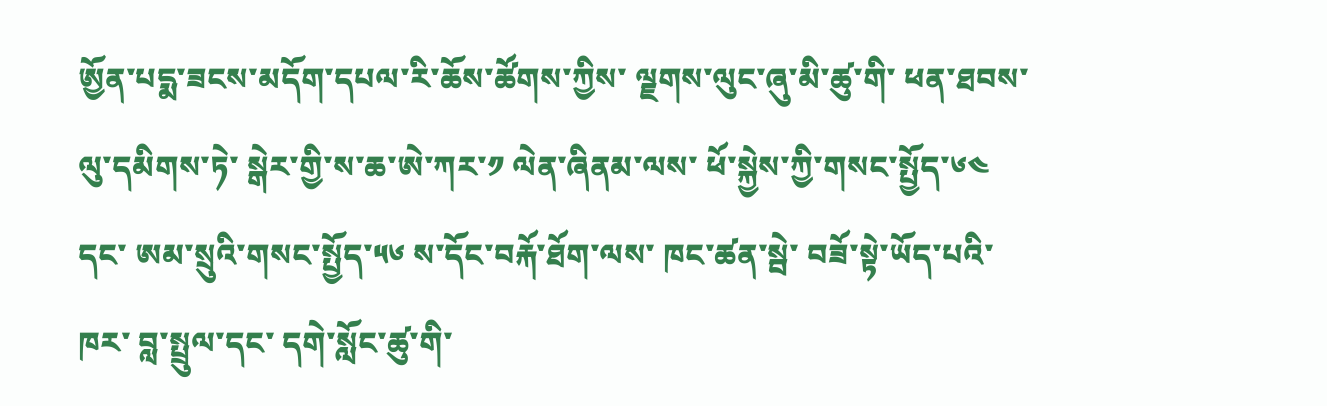ཨྱོན་པདྨ་ཟངས་མདོག་དཔལ་རི་ཆོས་ཚོགས་ཀྱིས་ ལྗགས་ལུང་ཞུ་མི་ཚུ་གི་ ཕན་ཐབས་ལུ་དམིགས་ཏེ་ སྒེར་གྱི་ས་ཆ་ཨེ་ཀར་༡ ལེན་ཞིནམ་ལས་ ཕོ་སྐྱེས་ཀྱི་གསང་སྤྱོད་༦༤ དང་ ཨམ་སྲུའི་གསང་སྤྱོད་༥༦ ས་དོང་བརྐོ་ཐོག་ལས་ ཁང་ཚན་སྦེ་ བཟོ་སྟེ་ཡོད་པའི་ཁར་ བླ་སྤྲུལ་དང་ དགེ་སློང་ཚུ་གི་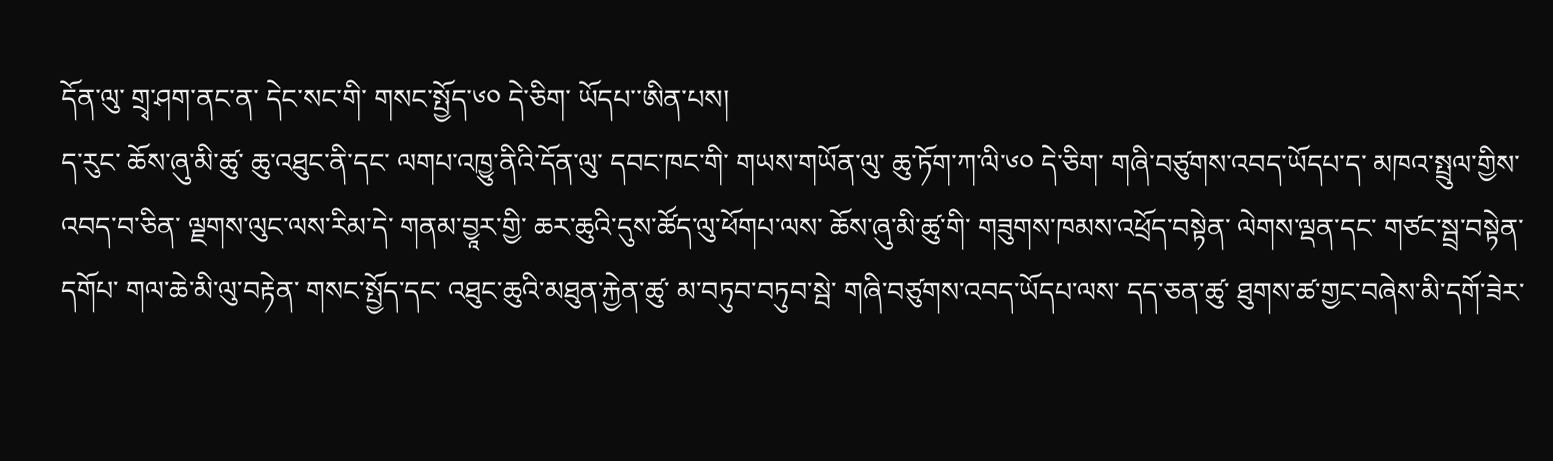དོན་ལུ་ གྲྭ་ཤག་ནང་ན་ དེང་སང་གི་ གསང་སྤྱོད་༦༠ དེ་ཅིག་ ཡོདཔ་་ཨིན་པས།
ད་རུང་ ཆོས་ཞུ་མི་ཚུ་ ཆུ་འཐུང་ནི་དང་ ལགཔ་འཁྱུ་ནིའི་དོན་ལུ་ དབང་ཁང་གི་ གཡས་གཡོན་ལུ་ ཆུ་ཏོག་ཀ་ལི་༦༠ དེ་ཅིག་ གཞི་བཙུགས་འབད་ཡོདཔ་ད་ མཁའ་སྤྲུལ་གྱིས་འབད་བ་ཅིན་ ལྗགས་ལུང་ལས་རིམ་དེ་ གནམ་བྱཱར་གྱི་ ཆར་ཆུའི་དུས་ཚོད་ལུ་ཕོགཔ་ལས་ ཆོས་ཞུ་མི་ཚུ་གི་ གཟུགས་ཁམས་འཕྲོད་བསྟེན་ ལེགས་ལྡན་དང་ གཙང་སྦྲ་བསྟེན་དགོཔ་ གལ་ཆེ་མི་ལུ་བརྟེན་ གསང་སྤྱོད་དང་ འཐུང་ཆུའི་མཐུན་རྐྱེན་ཚུ་ མ་བཏུབ་བཏུབ་སྦེ་ གཞི་བཙུགས་འབད་ཡོདཔ་ལས་ དད་ཅན་ཚུ་ ཐུགས་ཚ་གྱང་བཞེས་མི་དགོ་ཟེར་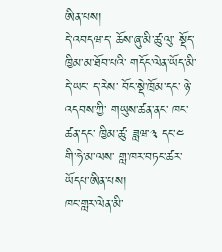ཨིན་པས།
དེ་འབདཝ་ད་ ཆོས་ཞུ་མི་ཚུ་ལུ་ སྡོད་ཁྱིམ་མ་ཐོབ་པའི་ གདོང་ལེན་ཡོད་མི་དེ་ཡང་ ད་རེས་ བོང་སྡེ་ཁྲོམ་དང་ ཉེ་འདབས་ཀྱི་ གཡུས་ཚན་ནང་ ཁང་ཚན་དང་ ཁྱིམ་ཚུ་ ཟླཝ་༣ དང་༤ གི་ཧེ་མ་ལས་ གླ་ཁར་བཏང་ཚར་ཡོདཔ་ཨིན་པས།
ཁང་གླར་ལེན་མི་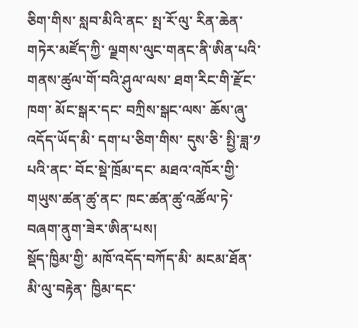ཅིག་གིས་ སླབ་མིའི་ནང་ སྤ་རོ་ལུ་ རིན་ཆེན་གཏེར་མཛོད་ཀྱི་ ལྗགས་ལུང་གནང་ནི་ཨིན་པའི་ གནས་ཚུལ་གོ་བའི་ཤུལ་ལས་ ཐག་རིང་གི་རྫོང་ཁག་ མོང་སྒར་དང་ བཀྲིས་སྒང་ལས་ ཆོས་ཞུ་འདོད་ཡོད་མི་ དག་པ་ཅིག་གིས་ དུས་ཅི་ སྤྱི་ཟླ་༡ པའི་ནང་ བོང་སྡེ་ཁྲོམ་དང་ མཐའ་འཁོར་གྱི་ གཡུས་ཚན་ཚུ་ནང་ ཁང་ཚན་ཚུ་འཚོལ་ཏེ་ བཞག་ནུག་ཟེར་ཨིན་པས།
སྡོད་ཁྱིམ་གྱི་ མཁོ་འདོད་བཀོད་མི་ མངམ་ཐོན་མི་ལུ་བརྟེན་ ཁྱིམ་དང་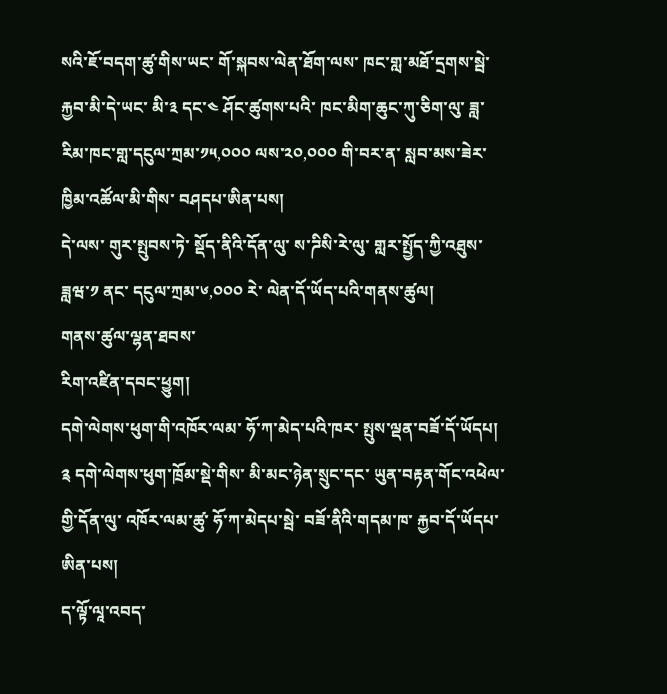སའི་ཇོ་བདག་ཚུ་གིས་ཡང་ གོ་སྐབས་ལེན་ཐོག་ལས་ ཁང་གླ་མཐོ་དྲགས་སྦེ་ རྐྱབ་མི་དེ་ཡང་ མི་༣ དང་༤ ཤོང་ཚུགས་པའི་ ཁང་མིག་ཆུང་ཀུ་ཅིག་ལུ་ ཟླ་རིམ་ཁང་གླ་དངུལ་ཀྲམ་༡༥,༠༠༠ ལས་༢༠,༠༠༠ གི་བར་ན་ སླབ་མས་ཟེར་ ཁྱིམ་འཚོལ་མི་གིས་ བཤདཔ་ཨིན་པས།
དེ་ལས་ གུར་སྤུབས་ཏེ་ སྡོད་ནིའི་དོན་ལུ་ ས་ཌིསི་རེ་ལུ་ གླར་སྤྱོད་ཀྱི་འཐུས་ ཟླཝ་༡ ནང་ དངུལ་ཀྲམ་༦,༠༠༠ རེ་ ལེན་དོ་ཡོད་པའི་གནས་ཚུལ།
གནས་ཚུལ་ལྷན་ཐབས་
རིག་འཛིན་དབང་ཕྱུག།
དགེ་ལེགས་ཕུག་གི་འཁོར་ལམ་ ཧོ་ཀ་མེད་པའི་ཁར་ སྤུས་ལྡན་བཟོ་དོ་ཡོདཔ།
༉ དགེ་ལེགས་ཕུག་ཁྲོམ་སྡེ་གིས་ མི་མང་ཉེན་སྲུང་དང་ ཡུན་བརྟན་གོང་འཕེལ་གྱི་དོན་ལུ་ འཁོར་ལམ་ཚུ་ ཧོ་ཀ་མེདཔ་སྦེ་ བཟོ་ནིའི་གདམ་ཁ་ རྐྱབ་དོ་ཡོདཔ་ཨིན་པས།
ད་ལྟོ་ལཱ་འབད་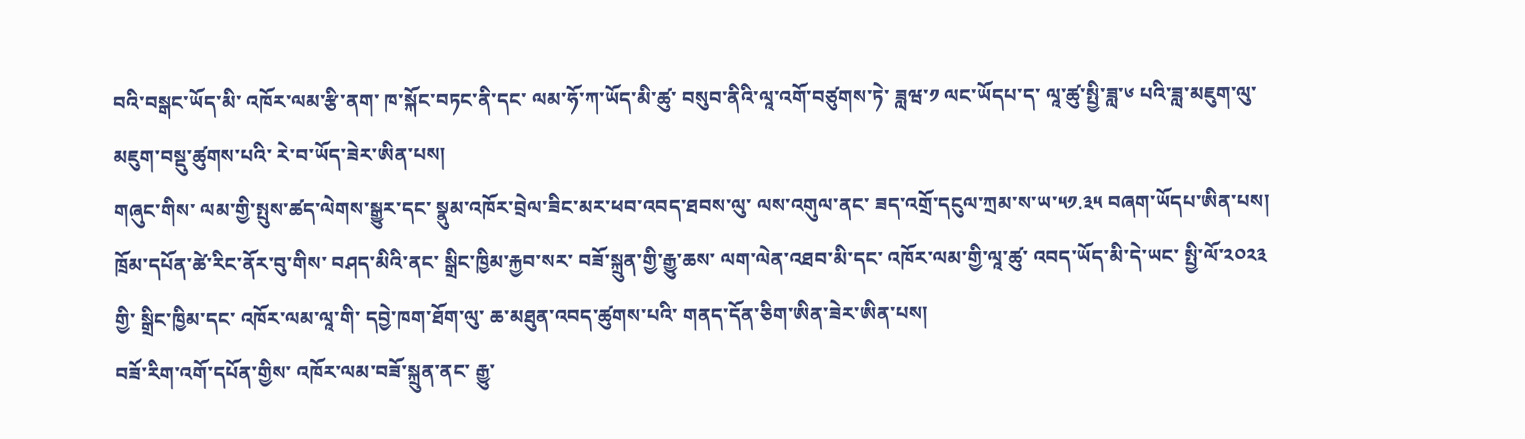བའི་བསྒང་ཡོད་མི་ འཁོར་ལམ་རྩི་ནག་ ཁ་སྐོང་བཏང་ནི་དང་ ལམ་ཧོ་ཀ་ཡོད་མི་ཚུ་ བསུབ་ནིའི་ལཱ་འགོ་བཙུགས་ཏེ་ ཟླཝ་༡ ལང་ཡོདཔ་ད་ ལཱ་ཚུ་སྤྱི་ཟླ་༦ པའི་ཟླ་མཇུག་ལུ་ མཇུག་བསྡུ་ཚུགས་པའི་ རེ་བ་ཡོད་ཟེར་ཨིན་པས།
གཞུང་གིས་ ལམ་གྱི་སྤུས་ཚད་ལེགས་སྒྱུར་དང་ སྣུམ་འཁོར་བྲེལ་ཟིང་མར་ཕབ་འབད་ཐབས་ལུ་ ལས་འགུལ་ནང་ ཟད་འགྲོ་དངུལ་ཀྲམ་ས་ཡ་༥༡.༣༥ བཞག་ཡོདཔ་ཨིན་པས།
ཁྲོམ་དཔོན་ཚེ་རིང་ནོར་བུ་གིས་ བཤད་མིའི་ནང་ སྒྲིང་ཁྱིམ་རྐྱབ་སར་ བཟོ་སྐྲུན་གྱི་རྒྱུ་ཆས་ ལག་ལེན་འཐབ་མི་དང་ འཁོར་ལམ་གྱི་ལཱ་ཚུ་ འབད་ཡོད་མི་དེ་ཡང་ སྤྱི་ལོ་༢༠༢༣ གྱི་ སྒྲིང་ཁྱིམ་དང་ འཁོར་ལམ་ལཱ་གི་ དབྱེ་ཁག་ཐོག་ལུ་ ཆ་མཐུན་འབད་ཚུགས་པའི་ གནད་དོན་ཅིག་ཨིན་ཟེར་ཨིན་པས།
བཟོ་རིག་འགོ་དཔོན་གྱིས་ འཁོར་ལམ་བཟོ་སྐྲུན་ནང་ རྒྱུ་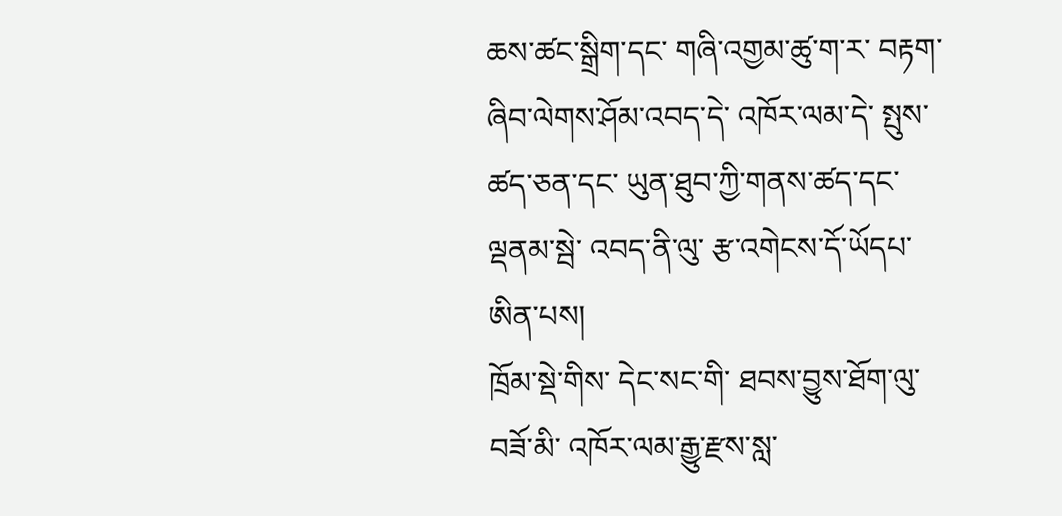ཆས་ཚང་སྒྲིག་དང་ གཞི་འགྱམ་ཚུ་ག་ར་ བརྟག་ཞིབ་ལེགས་ཤོམ་འབད་དེ་ འཁོར་ལམ་དེ་ སྤུས་ཚད་ཅན་དང་ ཡུན་ཐུབ་ཀྱི་གནས་ཚད་དང་ལྡནམ་སྦེ་ འབད་ནི་ལུ་ རྩ་འགེངས་དོ་ཡོདཔ་ཨིན་པས།
ཁྲོམ་སྡེ་གིས་ དེང་སང་གི་ ཐབས་བྱུས་ཐོག་ལུ་བཟོ་མི་ འཁོར་ལམ་རྒྱུ་རྫས་སླ་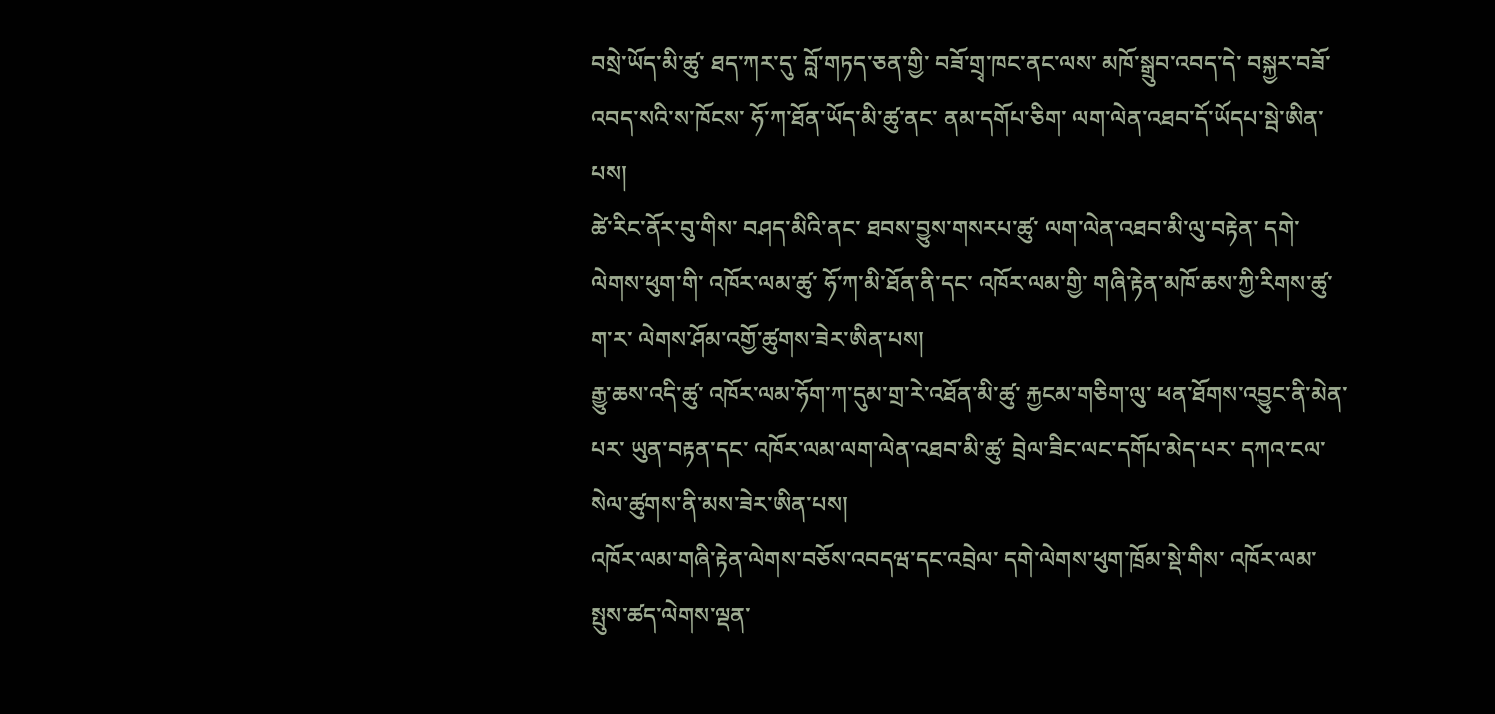བསྲེ་ཡོད་མི་ཚུ་ ཐད་ཀར་དུ་ བློ་གཏད་ཅན་གྱི་ བཟོ་གྲྭ་ཁང་ནང་ལས་ མཁོ་སྒྲུབ་འབད་དེ་ བསྐྱར་བཟོ་འབད་སའི་ས་ཁོངས་ ཧོ་ཀ་ཐོན་ཡོད་མི་ཚུ་ནང་ ནམ་དགོཔ་ཅིག་ ལག་ལེན་འཐབ་དོ་ཡོདཔ་སྦེ་ཨིན་པས།
ཚེ་རིང་ནོར་བུ་གིས་ བཤད་མིའི་ནང་ ཐབས་བྱུས་གསརཔ་ཚུ་ ལག་ལེན་འཐབ་མི་ལུ་བརྟེན་ དགེ་ལེགས་ཕུག་གི་ འཁོར་ལམ་ཚུ་ ཧོ་ཀ་མི་ཐོན་ནི་དང་ འཁོར་ལམ་གྱི་ གཞི་རྟེན་མཁོ་ཆས་ཀྱི་རིགས་ཚུ་ག་ར་ ལེགས་ཤོམ་འགྱོ་ཚུགས་ཟེར་ཨིན་པས།
རྒྱུ་ཆས་འདི་ཚུ་ འཁོར་ལམ་ཧོག་ཀ་དུམ་གྲ་རེ་འཐོན་མི་ཚུ་ རྐྱངམ་གཅིག་ལུ་ ཕན་ཐོགས་འབྱུང་ནི་མེན་པར་ ཡུན་བརྟན་དང་ འཁོར་ལམ་ལག་ལེན་འཐབ་མི་ཚུ་ བྲེལ་ཟིང་ལང་དགོཔ་མེད་པར་ དཀའ་ངལ་སེལ་ཚུགས་ནི་མས་ཟེར་ཨིན་པས།
འཁོར་ལམ་གཞི་རྟེན་ལེགས་བཅོས་འབདཝ་དང་འབྲེལ་ དགེ་ལེགས་ཕུག་ཁྲོམ་སྡེ་གིས་ འཁོར་ལམ་སྤུས་ཚད་ལེགས་ལྡན་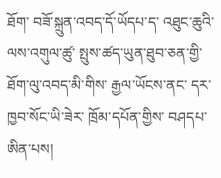ཐོག་ བཟོ་སྐྲུན་འབད་དོ་ཡོདཔ་ད་ འཐུང་ཆུའི་ལས་འགུལ་ཚུ་ སྤུས་ཚད་ཡུན་ཐུབ་ཅན་གྱི་ ཐོག་ལུ་འབད་མི་གིས་ རྒྱལ་ཡོངས་ནང་ དར་ཁྱབ་སོང་ཡི་ཟེར་ ཁྲོམ་དཔོན་གྱིས་ བཤདཔ་ཨིན་པས།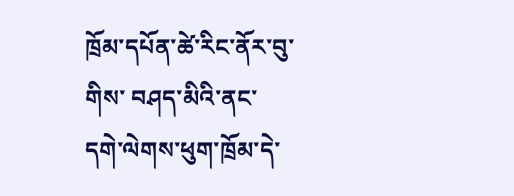ཁྲོམ་དཔོན་ཚེ་རིང་ནོར་བུ་གིས་ བཤད་མིའི་ནང་ དགེ་ལེགས་ཕུག་ཁྲོམ་དེ་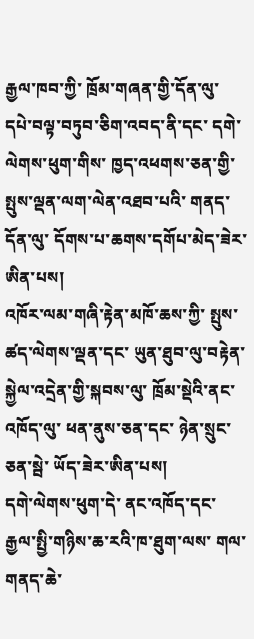རྒྱལ་ཁབ་ཀྱི་ ཁྲོམ་གཞན་གྱི་དོན་ལུ་ དཔེ་བལྟ་བཏུབ་ཅིག་འབད་ནི་དང་ དགེ་ལེགས་ཕུག་གིས་ ཁྱད་འཕགས་ཅན་གྱི་ སྤུས་ལྡན་ལག་ལེན་འཐབ་པའི་ གནད་དོན་ལུ་ དོགས་པ་ཆགས་དགོཔ་མེད་ཟེར་ཨིན་པས།
འཁོར་ལམ་གཞི་རྟེན་མཁོ་ཆས་ཀྱི་ སྤུས་ཚད་ལེགས་ལྡན་དང་ ཡུན་ཐུབ་ལུ་བརྟེན་ སྐྱེལ་འདྲེན་གྱི་སྐབས་ལུ་ ཁྲོམ་སྡེའི་ནང་འཁོད་ལུ་ ཕན་ནུས་ཅན་དང་ ཉེན་སྲུང་ཅན་སྦེ་ ཡོད་ཟེར་ཨིན་པས།
དགེ་ལེགས་ཕུག་དེ་ ནང་འཁོད་དང་ རྒྱལ་སྤྱི་གཉིས་ཆ་རའི་ཁ་ཐུག་ལས་ གལ་གནད་ཆེ་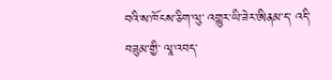བའི་ས་ཁོངས་ཅིག་ལུ་ འགྱུར་ཡི་ཟེར་ཨིནམ་ད་ འདི་བཟུམ་གྱི་ ལཱ་འབད་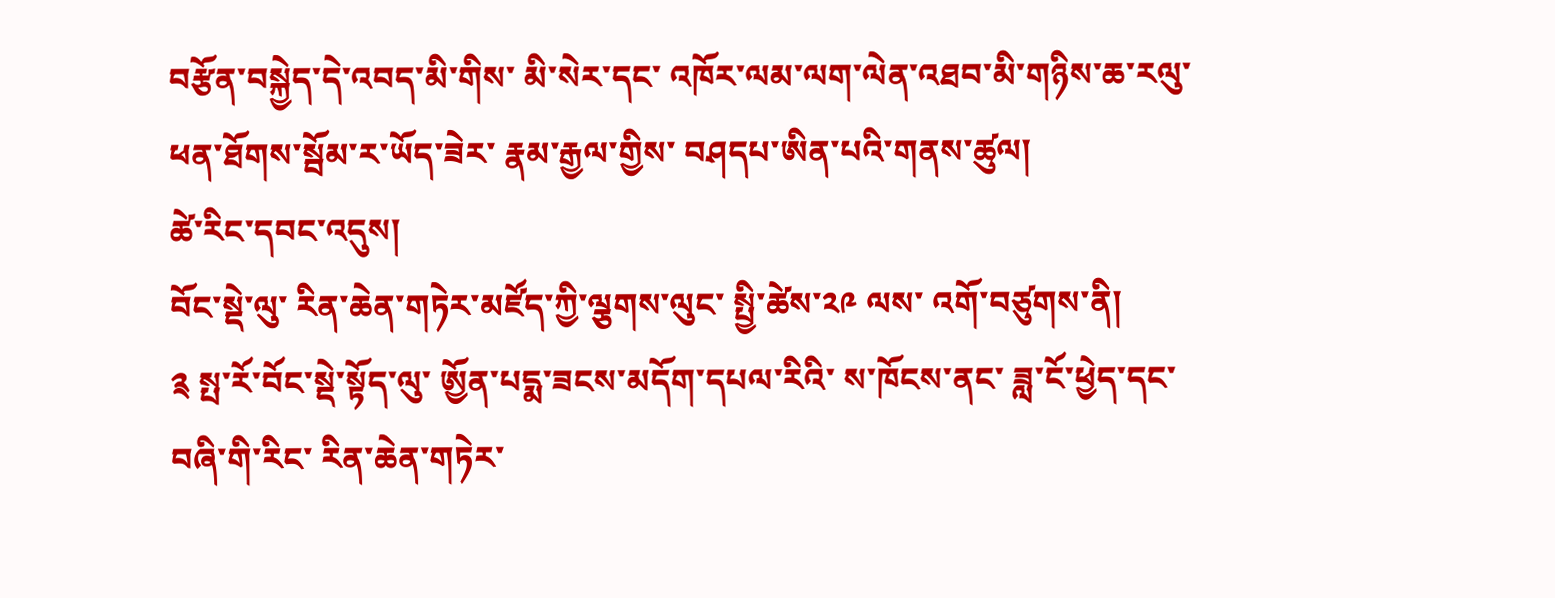བརྩོན་བསྐྱེད་དེ་འབད་མི་གིས་ མི་སེར་དང་ འཁོར་ལམ་ལག་ལེན་འཐབ་མི་གཉིས་ཆ་རལུ་ ཕན་ཐོགས་སྦོམ་ར་ཡོད་ཟེར་ རྣམ་རྒྱལ་གྱིས་ བཤདཔ་ཨིན་པའི་གནས་ཚུལ།
ཚེ་རིང་དབང་འདུས།
བོང་སྡེ་ལུ་ རིན་ཆེན་གཏེར་མཛོད་ཀྱི་ལྕགས་ལུང་ སྤྱི་ཚེས་༢༩ ལས་ འགོ་བཙུགས་ནི།
༉ སྤ་རོ་བོང་སྡེ་སྟོད་ལུ་ ཨྱོན་པདྨ་ཟངས་མདོག་དཔལ་རིའི་ ས་ཁོངས་ནང་ ཟླ་ངོ་ཕྱེད་དང་བཞི་གི་རིང་ རིན་ཆེན་གཏེར་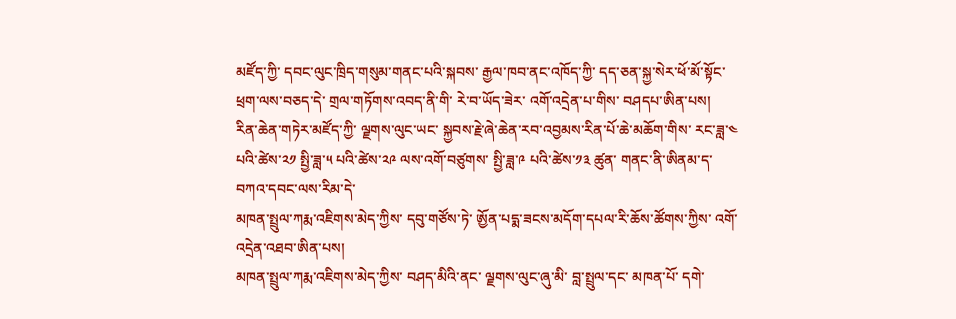མཛོད་ཀྱི་ དབང་ལུང་ཁྲིད་གསུམ་གནང་པའི་སྐབས་ རྒྱལ་ཁབ་ནང་འཁོད་ཀྱི་ དད་ཅན་སྐྱ་སེར་ཕོ་མོ་སྟོང་ཕྲག་ལས་བཅད་དེ་ གྲལ་གཏོགས་འབད་ནི་གི་ རེ་བ་ཡོད་ཟེར་ འགོ་འདྲེན་པ་གིས་ བཤདཔ་ཨིན་པས།
རིན་ཆེན་གཏེར་མཛོད་ཀྱི་ ལྗགས་ལུང་ཡང་ སྐྱབས་རྗེ་ཞེ་ཆེན་རབ་འབྱམས་རིན་པོ་ཆེ་མཆོག་གིས་ རང་ཟླ་༤ པའི་ཚེས་༢༡ སྤྱི་ཟླ་༥ པའི་ཚེས་༢༩ ལས་འགོ་བཙུགས་ སྤྱི་ཟླ་༩ པའི་ཚེས་༡༣ ཚུན་ གནང་ནི་ཨིནམ་ད་ བཀའ་དབང་ལས་རིམ་དེ་
མཁན་སྤྲུལ་ཀརྨ་འཇིགས་མེད་ཀྱིས་ དབུ་གཙོས་ཏེ་ ཨྱོན་པདྨ་ཟངས་མདོག་དཔལ་རི་ཆོས་ཚོགས་ཀྱིས་ འགོ་འདྲེན་འཐབ་ཨིན་པས།
མཁན་སྤྲུལ་ཀརྨ་འཇིགས་མེད་ཀྱིས་ བཤད་མིའི་ནང་ ལྗགས་ལུང་ཞུ་མི་ བླ་སྤྲུལ་དང་ མཁན་པོ་ དགེ་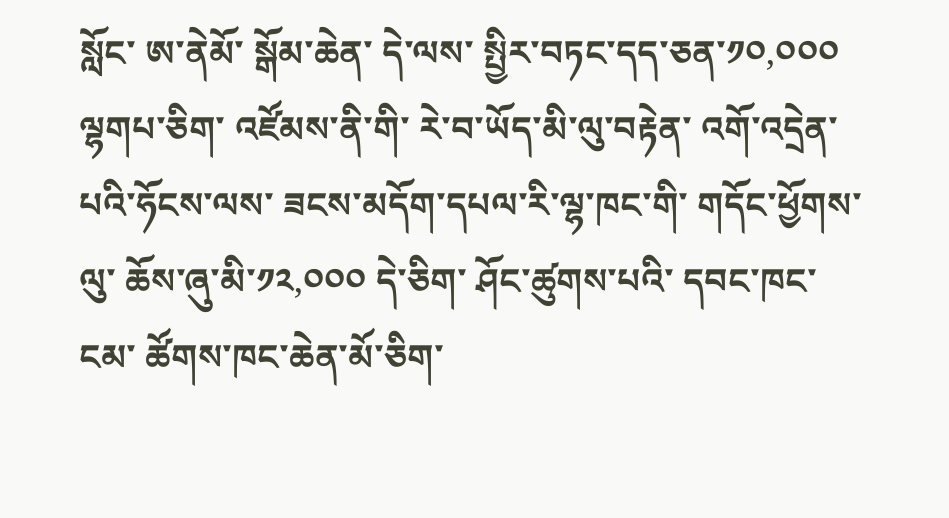སློང་ ཨ་ནེམོ་ སྒོམ་ཆེན་ དེ་ལས་ སྤྱིར་བཏང་དད་ཅན་༡༠,༠༠༠ ལྷགཔ་ཅིག་ འཛོམས་ནི་གི་ རེ་བ་ཡོད་མི་ལུ་བརྟེན་ འགོ་འདྲེན་པའི་ཧོངས་ལས་ ཟངས་མདོག་དཔལ་རི་ལྷ་ཁང་གི་ གདོང་ཕྱོགས་ལུ་ ཆོས་ཞུ་མི་༡༢,༠༠༠ དེ་ཅིག་ ཤོང་ཚུགས་པའི་ དབང་ཁང་ངམ་ ཚོགས་ཁང་ཆེན་མོ་ཅིག་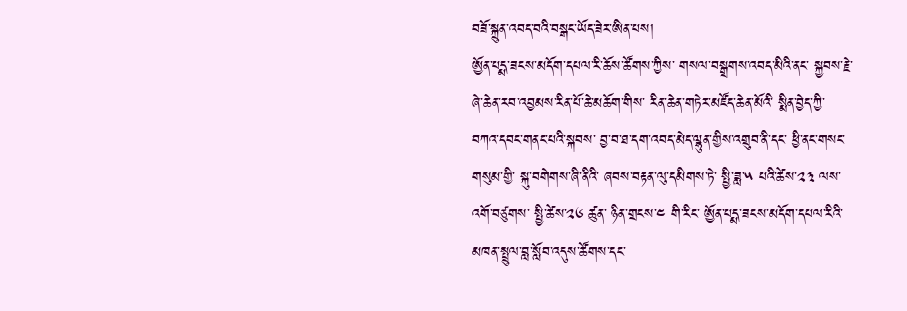བཟོ་སྐྲུན་འབད་བའི་བསྒང་ཡོད་ཟེར་ཨིན་པས།
ཨྱོན་པདྨ་ཟངས་མདོག་དཔལ་རི་ཆོས་ཚོགས་ཀྱིས་ གསལ་བསྒྲགས་འབད་མིའི་ནང་ སྐྱབས་རྗེ་ཞེ་ཆེན་རབ་འབྱམས་རིན་པོ་ཆེ་མཆོག་གིས་ རིན་ཆེན་གཏེར་མཛོད་ཆེན་མོའི་ སྨིན་བྱེད་ཀྱི་ བཀའ་དབང་གནང་པའི་སྐབས་ བྱ་བ་ཐ་དག་འབད་མེད་ལྷུན་གྱིས་འགྲུབ་ནི་དང་ ཕྱི་ནང་གསང་གསུམ་གྱི་ སྐུ་བགེགས་ཞི་ནིའི་ ཞབས་བརྟན་ལུ་དམིགས་ཏེ་ སྤྱི་ཟླ་༥ པའི་ཚེས་༢༣ ལས་འགོ་བཙུགས་ སྤྱི་ཚེས་༢༦ ཚུན་ ཉིན་གྲངས་༤ གི་རིང་ ཨྱོན་པདྨ་ཟངས་མདོག་དཔལ་རིའི་ མཁན་སྤྲུལ་བླ་སློབ་འདུས་ཚོགས་དང་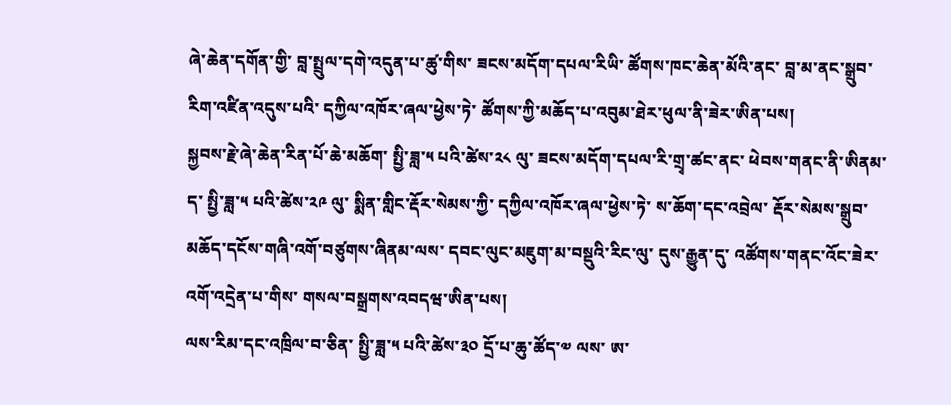ཞེ་ཆེན་དགོན་གྱི་ བླ་སྤྲུལ་དགེ་འདུན་པ་ཚུ་གིས་ ཟངས་མདོག་དཔལ་རིཡི་ ཚོགས་ཁང་ཆེན་མོའི་ནང་ བླ་མ་ནང་སྒྲུབ་རིག་འཛིན་འདུས་པའི་ དཀྱིལ་འཁོར་ཞལ་ཕྱེས་ཏེ་ ཚོགས་ཀྱི་མཆོད་པ་འབུམ་ཐེར་ཕུལ་ནི་ཟེར་ཨིན་པས།
སྐྱབས་རྗེ་ཞེ་ཆེན་རིན་པོ་ཆེ་མཆོག་ སྤྱི་ཟླ་༥ པའི་ཚེས་༢༨ ལུ་ ཟངས་མདོག་དཔལ་རི་གྲྭ་ཚང་ནང་ ཕེབས་གནང་ནི་ཨིནམ་ད་ སྤྱི་ཟླ་༥ པའི་ཚེས་༢༩ ལུ་ སྨིན་གླིང་རྡོར་སེམས་ཀྱི་ དཀྱིལ་འཁོར་ཞལ་ཕྱེས་ཏེ་ ས་ཆོག་དང་འབྲེལ་ རྡོར་སེམས་སྒྲུབ་མཆོད་དངོས་གཞི་འགོ་བཙུགས་ཞིནམ་ལས་ དབང་ལུང་མཇུག་མ་བསྡུའི་རིང་ལུ་ དུས་རྒྱུན་དུ་ འཚོགས་གནང་འོང་ཟེར་ འགོ་འདྲེན་པ་གིས་ གསལ་བསྒྲགས་འབདཝ་ཨིན་པས།
ལས་རིམ་དང་འཁྲིལ་བ་ཅིན་ སྤྱི་ཟླ་༥ པའི་ཚེས་༣༠ དྲོ་པ་ཆུ་ཚོད་༧ ལས་ ཨ་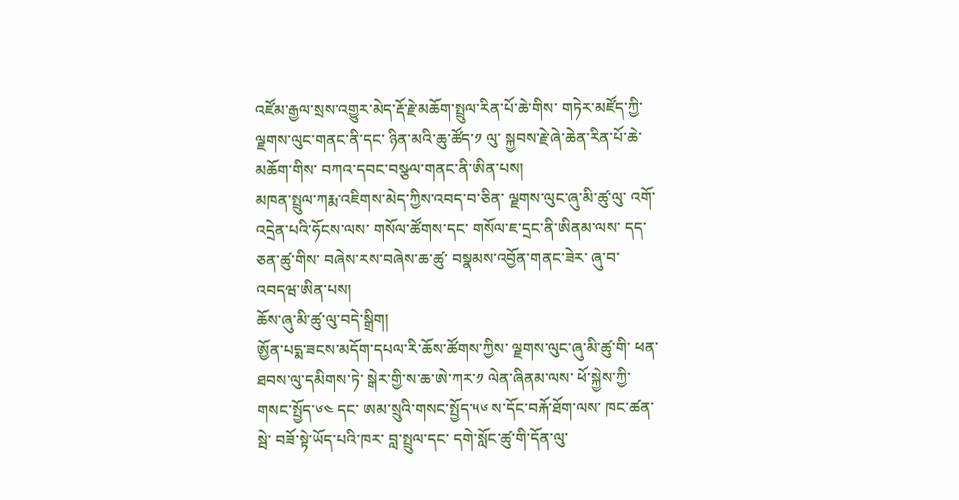འཛོམ་རྒྱལ་སྲས་འགྱུར་མེད་རྡོ་རྗེ་མཆོག་སྤྲུལ་རིན་པོ་ཆེ་གིས་ གཏེར་མཛོད་ཀྱི་ ལྗགས་ལུང་གནང་ནི་དང་ ཉིན་མའི་ཆུ་ཚོད་༡ ལུ་ སྐྱབས་རྗེ་ཞེ་ཆེན་རིན་པོ་ཆེ་མཆོག་གིས་ བཀའ་དབང་བསྩལ་གནང་ནི་ཨིན་པས།
མཁན་སྤྲུལ་ཀརྨ་འཇིགས་མེད་ཀྱིས་འབད་བ་ཅིན་ ལྗགས་ལུང་ཞུ་མི་ཚུ་ལུ་ འགོ་འདྲེན་པའི་ཧོངས་ལས་ གསོལ་ཚོགས་དང་ གསོལ་ཇ་དྲང་ནི་ཨིནམ་ལས་ དད་ཅན་ཚུ་གིས་ བཞེས་རས་བཞེས་ཆ་ཚུ་ བསྣམས་འབྱོན་གནང་ཟེར་ ཞུ་བ་འབདཝ་ཨིན་པས།
ཆོས་ཞུ་མི་ཚུ་ལུ་བདེ་སྒྲིག།
ཨྱོན་པདྨ་ཟངས་མདོག་དཔལ་རི་ཆོས་ཚོགས་ཀྱིས་ ལྗགས་ལུང་ཞུ་མི་ཚུ་གི་ ཕན་ཐབས་ལུ་དམིགས་ཏེ་ སྒེར་གྱི་ས་ཆ་ཨེ་ཀར་༡ ལེན་ཞིནམ་ལས་ ཕོ་སྐྱེས་ཀྱི་གསང་སྤྱོད་༦༤ དང་ ཨམ་སྲུའི་གསང་སྤྱོད་༥༦ ས་དོང་བརྐོ་ཐོག་ལས་ ཁང་ཚན་སྦེ་ བཟོ་སྟེ་ཡོད་པའི་ཁར་ བླ་སྤྲུལ་དང་ དགེ་སློང་ཚུ་གི་དོན་ལུ་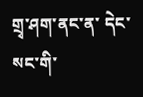གྲྭ་ཤག་ནང་ན་ དེང་སང་གི་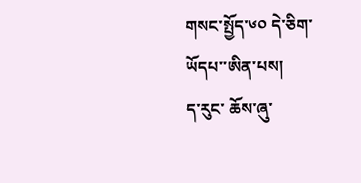གསང་སྤྱོད་༦༠ དེ་ཅིག་ ཡོདཔ་་ཨིན་པས།
ད་རུང་ ཆོས་ཞུ་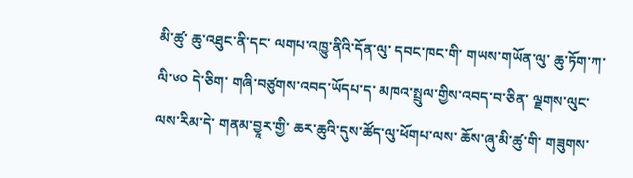མི་ཚུ་ ཆུ་འཐུང་ནི་དང་ ལགཔ་འཁྱུ་ནིའི་དོན་ལུ་ དབང་ཁང་གི་ གཡས་གཡོན་ལུ་ ཆུ་ཏོག་ཀ་ལི་༦༠ དེ་ཅིག་ གཞི་བཙུགས་འབད་ཡོདཔ་ད་ མཁའ་སྤྲུལ་གྱིས་འབད་བ་ཅིན་ ལྗགས་ལུང་ལས་རིམ་དེ་ གནམ་བྱཱར་གྱི་ ཆར་ཆུའི་དུས་ཚོད་ལུ་ཕོགཔ་ལས་ ཆོས་ཞུ་མི་ཚུ་གི་ གཟུགས་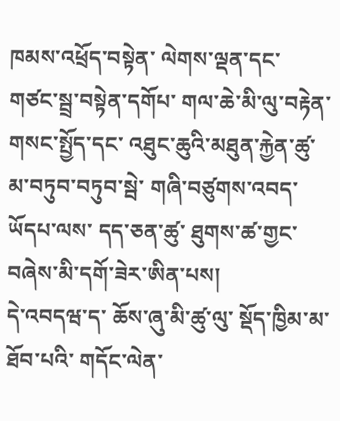ཁམས་འཕྲོད་བསྟེན་ ལེགས་ལྡན་དང་ གཙང་སྦྲ་བསྟེན་དགོཔ་ གལ་ཆེ་མི་ལུ་བརྟེན་ གསང་སྤྱོད་དང་ འཐུང་ཆུའི་མཐུན་རྐྱེན་ཚུ་ མ་བཏུབ་བཏུབ་སྦེ་ གཞི་བཙུགས་འབད་ཡོདཔ་ལས་ དད་ཅན་ཚུ་ ཐུགས་ཚ་གྱང་བཞེས་མི་དགོ་ཟེར་ཨིན་པས།
དེ་འབདཝ་ད་ ཆོས་ཞུ་མི་ཚུ་ལུ་ སྡོད་ཁྱིམ་མ་ཐོབ་པའི་ གདོང་ལེན་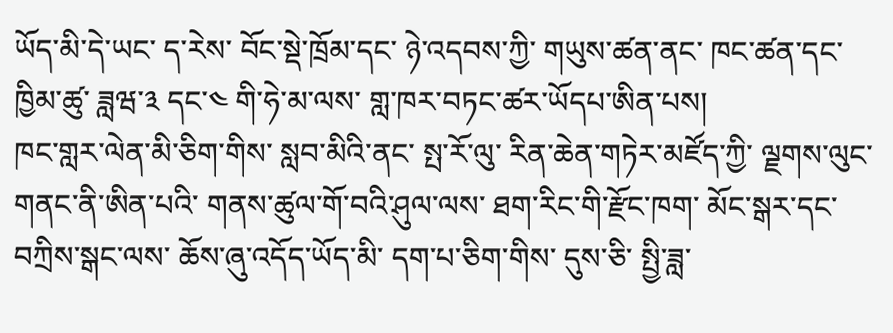ཡོད་མི་དེ་ཡང་ ད་རེས་ བོང་སྡེ་ཁྲོམ་དང་ ཉེ་འདབས་ཀྱི་ གཡུས་ཚན་ནང་ ཁང་ཚན་དང་ ཁྱིམ་ཚུ་ ཟླཝ་༣ དང་༤ གི་ཧེ་མ་ལས་ གླ་ཁར་བཏང་ཚར་ཡོདཔ་ཨིན་པས།
ཁང་གླར་ལེན་མི་ཅིག་གིས་ སླབ་མིའི་ནང་ སྤ་རོ་ལུ་ རིན་ཆེན་གཏེར་མཛོད་ཀྱི་ ལྗགས་ལུང་གནང་ནི་ཨིན་པའི་ གནས་ཚུལ་གོ་བའི་ཤུལ་ལས་ ཐག་རིང་གི་རྫོང་ཁག་ མོང་སྒར་དང་ བཀྲིས་སྒང་ལས་ ཆོས་ཞུ་འདོད་ཡོད་མི་ དག་པ་ཅིག་གིས་ དུས་ཅི་ སྤྱི་ཟླ་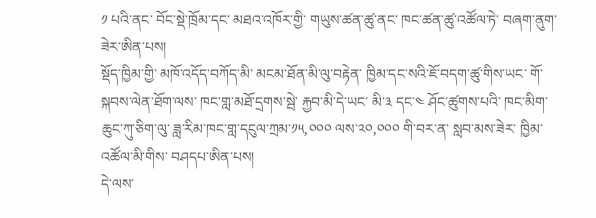༡ པའི་ནང་ བོང་སྡེ་ཁྲོམ་དང་ མཐའ་འཁོར་གྱི་ གཡུས་ཚན་ཚུ་ནང་ ཁང་ཚན་ཚུ་འཚོལ་ཏེ་ བཞག་ནུག་ཟེར་ཨིན་པས།
སྡོད་ཁྱིམ་གྱི་ མཁོ་འདོད་བཀོད་མི་ མངམ་ཐོན་མི་ལུ་བརྟེན་ ཁྱིམ་དང་སའི་ཇོ་བདག་ཚུ་གིས་ཡང་ གོ་སྐབས་ལེན་ཐོག་ལས་ ཁང་གླ་མཐོ་དྲགས་སྦེ་ རྐྱབ་མི་དེ་ཡང་ མི་༣ དང་༤ ཤོང་ཚུགས་པའི་ ཁང་མིག་ཆུང་ཀུ་ཅིག་ལུ་ ཟླ་རིམ་ཁང་གླ་དངུལ་ཀྲམ་༡༥,༠༠༠ ལས་༢༠,༠༠༠ གི་བར་ན་ སླབ་མས་ཟེར་ ཁྱིམ་འཚོལ་མི་གིས་ བཤདཔ་ཨིན་པས།
དེ་ལས་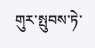གུར་སྤུབས་ཏེ་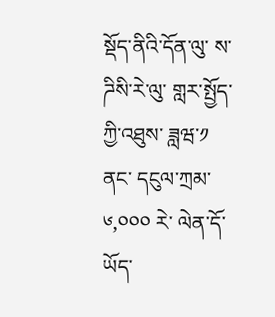སྡོད་ནིའི་དོན་ལུ་ ས་ཌིསི་རེ་ལུ་ གླར་སྤྱོད་ཀྱི་འཐུས་ ཟླཝ་༡ ནང་ དངུལ་ཀྲམ་༦,༠༠༠ རེ་ ལེན་དོ་ཡོད་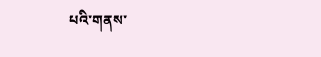པའི་གནས་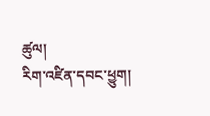ཚུལ།
རིག་འཛིན་དབང་ཕྱུག།